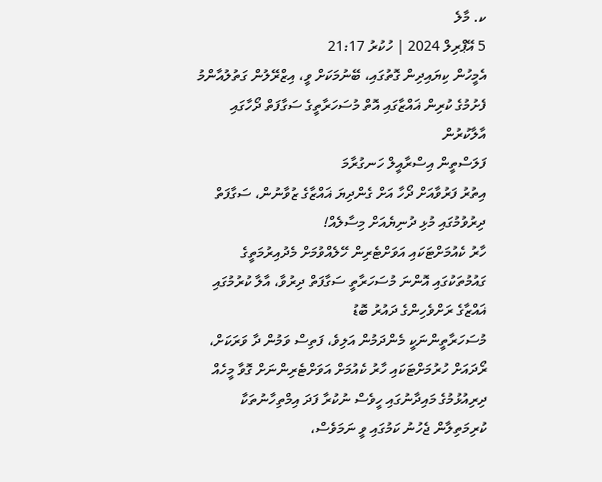ކ. މާލެ
5 އޭޕްރިލް 2024 | ހުކުރު 21:17
އެމީހުން ކިޔައިދިން ގޮތުގައި، ބޭނުމަކަށް ވީ، އިޒްރޭލުން ގަތުލުއާންމު ފެށުމުގެ ކުރިން ޣައްޒާގައި އޮތް މުސަހަރާތީގެ ސަގާފަތް ދޯހާގައި އާލާކުރުން
ފަލަސްތީން އިސްރާއީލް ހަނގުރާމަ
އިތުރު ފަރުވާއަށް ދޯހާ އަށް ގެންދިޔަ ޣައްޒާގެ ޒުވާނުން، ސަގާފަތް ދިރުވުމުގައި މުޅި ދުނިޔެއަށް މިސާލެއް!
ހާރު ކެއުމަށްޓަކައި އަވަށްޓެރިން ހޭލެއްވުމަށް މެދުއިރުމަތީގެ ގައުމުތަކުގައި އޮންނަ މުސަހަރާތީ ސަގާފަތް ދިރުވާ، އާލާ ކުރުމުގައި ޣައްޒާގެ ރަށްވެހިންގެ ދައުރު ބޮޑު
މުސަހަރާތީންނަކީ މެންދަމުން އަލިވެ، ފަތިސް ވަމުން ދާ ވަރަކަށް، ރޯދައަށް ހުރުމަށްޓަކައި ހާރު ކެއުމަށް އަވަށްޓެރިންނަށް ގޮވާ މީހެއް
ދިރިއުޅުމުގެ މައިދާނުގައި ހީވެސް ނުކުރާ ފަދަ އިމްތިހާނުތަކާ ކުރިމަތިލާން ޖެހުނު ކަމުގައި ވީ ނަމަވެސް،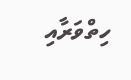ހިތްވަރާއި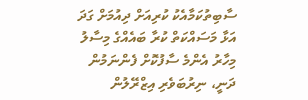ސާބިތުކަމާއެކު ކުރިއަށް ދިއުމަށް ގަދަ އަޅާ މަސައްކަތް ކުރާ ބައެއްގެ މިސާލު މިހާރު އެންމެ ސާފުކޮށް ފެންނަމުން ދަނީ، ނިރުބަވެރި އިޒްރޭލުން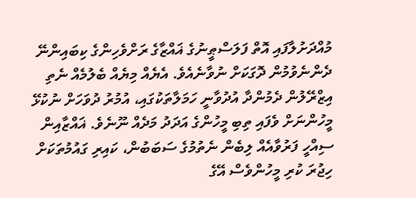މުއްދަށުލާފައި އޮތް ފަލަސްޠީނުގެ ޣައްޒާގެ ރަށްވެހިންގެ ކިބައިންނޭ ދެންނެވުމުން ދޮގަކަށް ނުވާނެއެވެ. އެޔެއް މިޔެއް ބެލުމެއް ނެތި އިޒްރޭލުން ދެމުންދާ އުދުވާނީ ހަމަލާތަކުގައި، އުމުރު ދުވަހަށް ނުކުޅޭ މީހުންނަށް ވެފައި ތިބި މީހުންގެ އަދަދު މަދެއް ނޫނެވެ. ޣައްޒާއިން ސިއްހީ ފަރުވާއެއް ލިބެން ނެތުމުގެ ސަބަބުން، ކައިރި ގައުމުތަކަށް ހިޖުރަ ކުރި މީހުންވެސް އޭގެ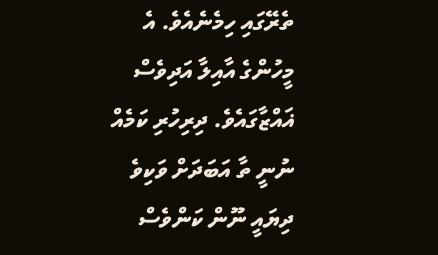ތެރޭގައި ހިމެނެއެވެ. އެ މީހުންގެ އާއިލާ އަދިވެސް ޣައްޒާގައެވެ. ދިރިހުރި ކަމެއް ނުނީ ތާ އަބަދަށް ވަކިވެ ދިޔައީ ނޫން ކަންވެސް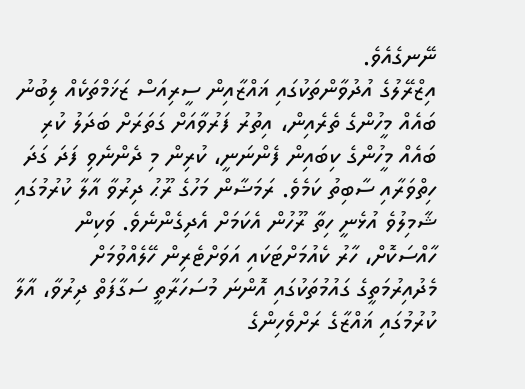ނޭނގެއެވެ.
އިޒްރޭލުގެ އުދުވާންތަކުގައި ޣައްޒާއިން ސީރިއަސް ޒަޚަމްތަކެއް ލިބުނު ބައެއް މީހުންގެ ތެރެއިން، އިތުރު ފަރުވާއަށް ގަތަރަށް ބަދަލު ކުރި ބައެއް މީހުންގެ ކިބައިން ފެންނަނީ، ކުރިން މި ދެންނެވި ފަދަ ގަދަ ހިތްވަރާއި ސާބިތު ކަމެވެ. ރަމަޟާން މަހުގެ ރޫޙު ދިރުވާ އާލާ ކުރުމުގައި ޝާމިލުވެ އުޅެނީ ހިތާ ރޫހުން އެކަމަށް އެދިގެންނެވެ. ވަކިން ހާއްސަކޮށް، ހާރު ކެއުމަށްޓަކައި އަވަށްޓެރިން ހޭލެއްވުމަށް މެދުއިރުމަތީގެ ގައުމުތަކުގައި އޮންނަ މުސަހަރާތީ ސަގާފަތް ދިރުވާ، އާލާ ކުރުމުގައި ޣައްޒާގެ ރަށްވެހިންގެ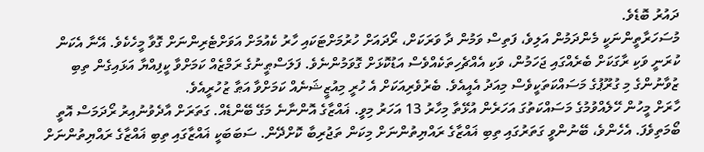ދައުރު ބޮޑެވެ.
މުސަހަރާތީންނަކީ މެންދަމުން އަލިވެ، ފަތިސް ވަމުން ދާ ވަރަކަށް، ރޯދައަށް ހުރުމަށްޓަކައި ހާރު ކެއުމަށް އަވަށްޓެރިންނަށް ގޮވާ މީހެކެވެ. އޭނާ އެކަން ކުރަނީ ވަކި ރާގަކަށް ބެރެއްގައި ޖަހަމުން، ވަކި އެއްޗެހިތަކެއްވެސް އަޑުކޮޅަށް ގޮވަމުންނެވެ. ފަލަސްޠީނުގެ ރަމްޒެއް ކަމަށްވާ ކީފިއްޔާ އަޅައިގެން ތިބި ޒުވާނުންގެ މި ގުރޫޕުގެ މަސައްކަތަކީވެސް މިއަދު އެއީއެވެ. ބެރުވެރިއަކަށް އެ ހުރީ މިއުޒީޝަނެއް ކަމަށްވާ އަޠާ ޒުހުރީއެވެ.
ހާރަށް މީހުން ހޭލެއްވުމުގެ މަސައްކަތުގަ އަހަރެން އުޅޭތާ މިހާރު 13 އަހަރު މިވީ. ޣައްޒާގެ އޮންނާނެ މަގޭ ބޭންޑެއް. ގަތަރަށް އާދެވުނުއިރު ރޯދަމަސް އޮތީ ބޯމަތިވެފަ. އެހެންވެ، ބޭނުންވީ ގަތަރުގައި ތިބި ޣައްޒާގެ ރައްޔިތުންނަށް މިކަން ތަޖުރިބާ ކޮށްދޭން. ސަބަބަކީ ޣައްޒާގައި ތިބި ޣައްޒާގެ ރައްޔިތުންނަށް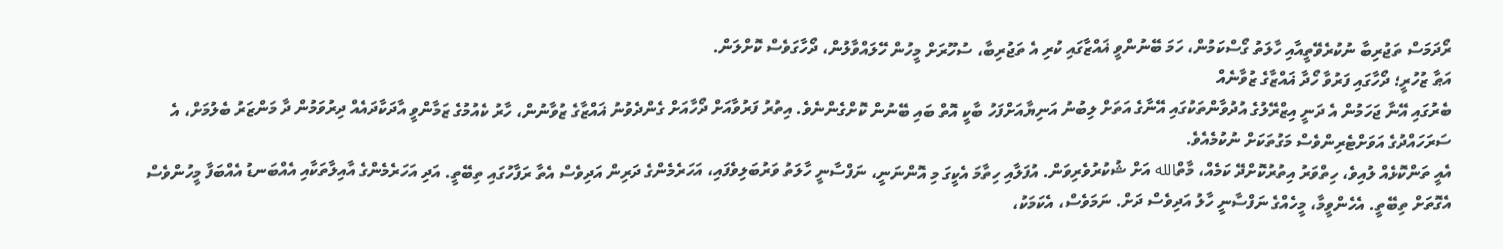ރޯދަމަސް ތަޖުރިބާ ނުކުރެވޭތީއާއި ހާލަތު ގޯސްކަމުން، ހަމަ ބޭނުންވީ ޣައްޒާގައި ކުރި އެ ތަޖުރިބާ، ސުހޫރަށް މީހުން ހޭލައްވާލުން، ދޯހާގަވެސް ކޮށްލަން.
އަޠާ ޒުހުރީ؛ ދޯހާގައި ފަރުވާ ހޯދާ ޣައްޒާގެ ޒުވާނެއް
ބެރުގައި އޭނާ ޖަހަމުން އެ ދަނީ އިޒްރޭލުގެ އުދުވާންތަކުގައި އޭނާގެ އަތަށް ލިބުނު އަނިޔާއަށްފަހު ބާކީ އޮތް ބައި ބޭނުން ކޮށްގެންނެވެ. އިތުރު ފަރުވާއަށް ދޯހާއަށް ގެންދެވުނު ޣައްޒާގެ ޒުވާނުން، ހާރު ކެއުމުގެ ޒަމާންވީ އާދަކާދައެއް ދިރުވަމުން ދާ މަންޒަރު ބެލުމަށް، އެ ސަރަހައްދުގެ އަވަށްޓެރިންވެސް މަގުތަކަށް ނުކުމެއެވެ.
އެއީ ތަންކޮޅެއް ލުއިވެ، ހިތްވަރު އިތުރުކޮށްދޭ ކަމެއް، މާތްالله އަށް ޝުކުރުވެރިވަން. އުފަލާއި ހިތާމަ އެކީގަ މި އޮންނަނީ، ނަފްސާނީ ހާލަތު ވަރުބަލިވެފައި، އަހަރެމެންގެ ދަރިން އަދިވެސް އެތާ ރަފާހުގައި ތިބޭތީ. އަދި އަހަރެމެންގެ އާއިލާތަކާއި އެއްބަނޑު އެއްބަފާ މީހުންވެސް އެގޮތަށް ތިބޭތީ. އެހެންވީމާ، މީހެއްގެ ނަފްސާނީ ހާލު އަދިވެސް ދަށް. ނަމަވެސް، އެކަމަކު،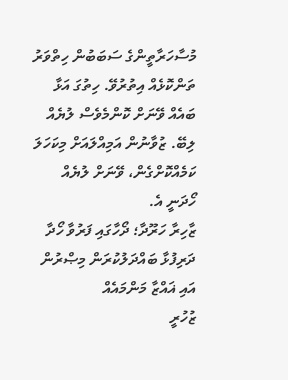މުސާހަރާތީންގެ ސަބަބުން ހިތްވަރު ތަންކޮޅެއް އިތުރުވޭ. ހިތުގަ އަޅާ ބައެއް ވޭނަށް ކޮންމެވެސް ލުޔެއް ލިބޭ. ޒުވާނުން އަމިއްލައަށް މިކަހަލަ ކަމެއްކޮށްގެން، ވޭނަށް ލުޔެއް ހޯދަނީ އެ.
ޒާހިރާ ހަރޫދާ؛ ދޯހާގައި ފަރުވާ ހޯދާ ދަރިފުޅާ ބައްދަލުކުރަން މިޞްރުން އައި ޣައްޒާ މަންމައެއް
ޒުހުރީ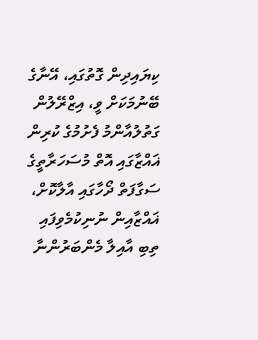ކިޔައިދިން ގޮތުގައި، އޭނާގެ ބޭނުމަކަށް ވީ، އިޒްރޭލުން ގަތުލުއާންމު ފެށުމުގެ ކުރިން ޣައްޒާގައި އޮތް މުސަހަރާތީގެ ސަގާފަތް ދޯހާގައި އާލާކޮށް، ޣައްޒާއިން ނުނިކުމެވިފައި ތިބި އާއިލާ މެންބަރުންނާ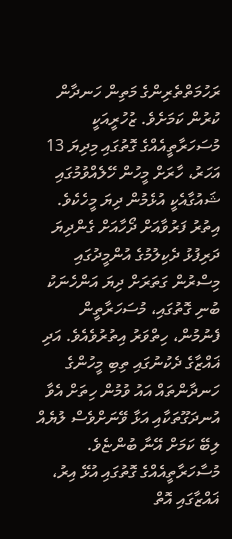ރަހުމަތްތެރިންގެ މަތިން ހަނދާން ކުރުން ކަމަށެވެ. ޒުހުރީއަކީ މުސަހަރާތީއެއްގެ ގޮތުގައި މިދިޔަ 13 އަހަރު، ހާރަށް މީހުން ހޭލެއްވުމުގައި ޝައުގާއެކީ އުޅެމުން ދިޔަ މީހެކެވެ.
އިތުރު ފަރުވާއަށް ދޯހާއަށް ގެންދިޔަ ދަރިފުޅު ދެކިލުމުގެ އުންމީދުގައި މިސްރުން ގަތަރަށް ދިޔަ އަންހެނަކު ބުނި ގޮތުގައި، މުސަހަރާތީން ފެނުމުން، ހިތްވަރު އިތުރުވެއެވެ. އަދި ޣައްޒާގެ ދެކުނުގައި ތިބި މީހުންގެ ހަނދާންތައް އައު ވުމުން ހިތަށް އެވާ އުނދަގޫތަކާއި އަޅާ ވޭނަށްވެސް ލުޔެއް ލިބޭ ކަމަށް އޭނާ ބުންޏެވެ.
މުސާހަރާތީއެއްގެ ގޮތުގައި އުޅޭ އިރު، ޣައްޒާގައި އޮތް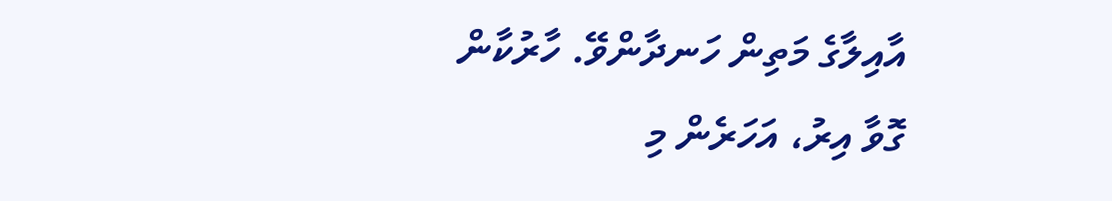އާއިލާގެ މަތިން ހަނދާންވޭ. ހާރުކާން ގޮވާ އިރު، އަހަރެން މި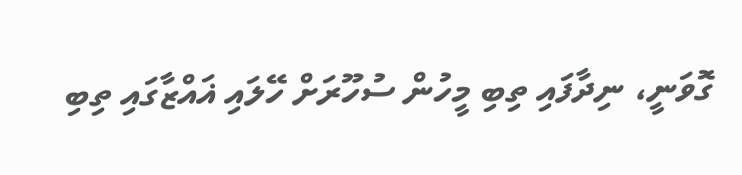ގޮވަނީ، ނިދާފައި ތިބި މީހުން ސުހޫރަށް ހޭލައި ޣައްޒާގައި ތިބި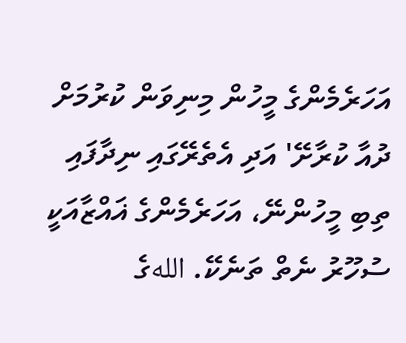އަހަރެމެންގެ މީހުން މިނިވަން ކުރުމަށް ދުއާ ކުރާށޭ' އަދި އެތެރޭގައި ނިދާފައި ތިބި މީހުންނޭ، އަހަރެމެންގެ ޣައްޒާއަކީ ސުހޫރު ނެތް ތަނެކޭ. اللهގެ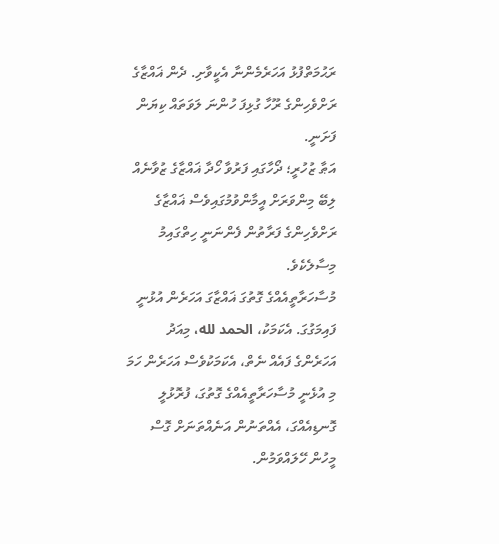ރަޙުމަތްފުޅު އަހަރެމެންނާ އެކީވާށި. ދެން ޣައްޒާގެ ރަށްވެހިންގެ ރޫހާ ގުޅިފަ ހުންނަ ލަވަތައް ކިޔަން ފަށަނީ.
އަޠާ ޒުހުރީ؛ ދޯހާގައި ފަރުވާ ހޯދާ ޣައްޒާގެ ޒުވާނެއް
ލިބޭ މިންވަރަށް އީމާންވުމުގައިވެސް ޣައްޒާގެ ރަށްވެހިންގެ ފަރާތުން ފެންނަނީ ހިތްގައިމު މިސާލެކެވެ.
މުސާހަރާތީއެއްގެ ގޮތުގަ ޣައްޒާގަ އަހަރެން އުޅުނީ ފައިމަގުގަ. އެކަމަކު، الحمد لله، މިއަދު އަހަރެންގެ ފައެއް ނެތް، އެކަމަކުވެސް އަހަރެން ހަމަ މި އުޅެނީ މުސާހަރާތީއެއްގެ ގޮތުގަ، ފުރޮޅުލީ ގޮނޑިއެއްގަ، އެއްތަނުން އަނެއްތަނަށް ގޮސް މީހުން ހޭލައްވަމުން.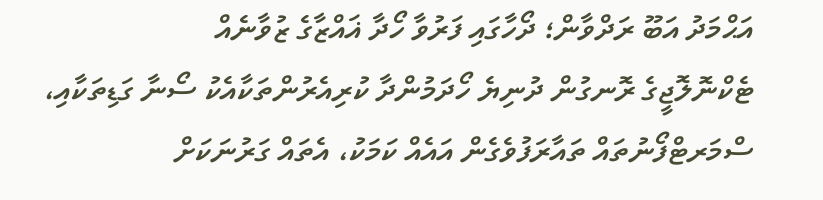އަޙްމަދު އަބޫ ރަދްވާން؛ ދޯހާގައި ފަރުވާ ހޯދާ ޣައްޒާގެ ޒުވާނެއް
ޓެކްނޮލޮޖީގެ ރޮނގުން ދުނިޔެ ހޯދަމުންދާ ކުރިއެރުންތަކާއެކު ސޯނާ ގަޑިތަކާއި، ސްމަރޓްފޯނުތައް ތައާރަފުވެގެން އައެއް ކަމަކު، އެތައް ގަރުނަކަށް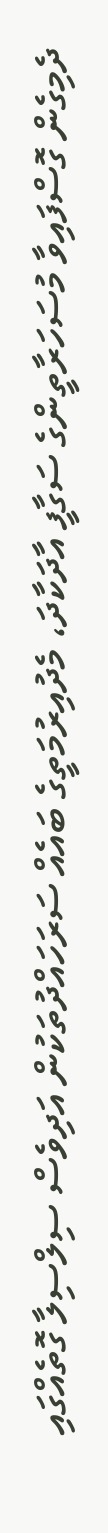ދެމިގެން ގޮސްފައިވާ މުސަހަރާތީންގެ ސަގާފީ އާދަކާދަ، މެދުއިރުމަތީގެ ބައެއް ސަރަހައްދުތަކުން އަދިވެސް ސިލްސިލާ ގޮތެއްގައި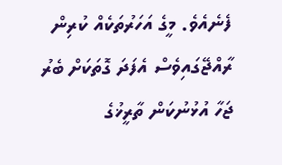ފެނެއެވެ. މީގެ އަހަރުތަކެއް ކުރިން ރާއްޖޭގައިވެސް އެފަދަ ގޮތަކަށް ބެރު ޖަހާ އުޅުނުކަން ތާރީޚުގެ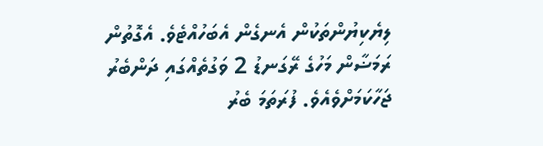ލިޔެކިޔުންތަކުން އެނގެން އެބަހުއްޓެވެ. އެގޮތުން ރަމަޟާން މަހުގެ ރޭގަނޑު 2 ވަގުތެއްގައި ދަންބެރު ޖަހާކަމަށްވެއެވެ. ފުރަތަމަ ބެރު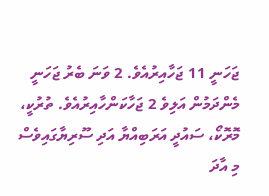ޖަހަނީ 11 ޖަހާއިރުއެވެ. 2 ވަނަ ބެރު ޖަހަނީ މެންދަމުން އަލިވެ 2 ޖަހާކަންހާއިރުއެވެ. ތުރުކީ، މޮރޮކޯ، ސައުދީ އަރަބިއްޔާ އަދި ސޫރިޔާގައިވެސް މި އާދަ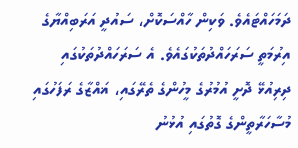ދަމަހައްޓައެވެ. ވަކިން ހާއްސަކޮށް، ސައުދީ އަރަބިއްޔާގެ އިރުމަތީ ސަރަހައްދުތަކުގައެވެ. އެ ސަރަހައްދުތަކުގައި ދިރިއުޅޭ ދޮށީ އުމުރުގެ މީހުންގެ ތެރޭގައި، ޣައްޒާގެ ރަފަހުގައި މުސާހަރާތީންގެ ގޮތުގައި އުޅުނު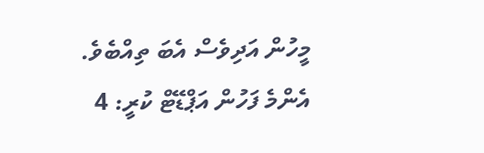މީހުން އަދިވެސް އެބަ ތިއްބެވެ.
އެންމެ ފަހުން އަޕްޑޭޓް ކުރީ: 4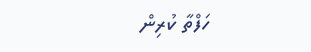ހަފްތާ ކުރިން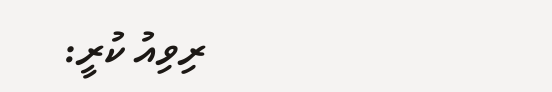ރިވިއު ކުރީ: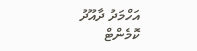އަހްމަދު ދާއޫދު
ކޮމެންޓް